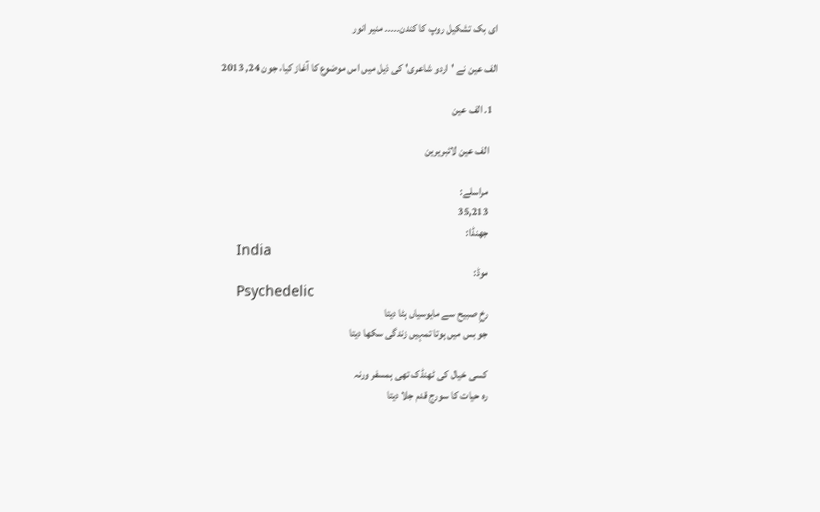ای بک تشکیل روپ کا کندن۔۔۔۔۔ منیر انور

الف عین نے 'اردو شاعری' کی ذیل میں اس موضوع کا آغاز کیا، جون 24, 2013

  1. الف عین

    الف عین لائبریرین

    مراسلے:
    35,213
    جھنڈا:
    India
    موڈ:
    Psychedelic
    رخِ صبیح سے مایوسیاں ہٹا دیتا
    جو بس میں ہوتا تمہیں زندگی سکھا دیتا

    کسی خیال کی ٹھنڈک تھی ہمسفر ورنہ
    رہ حیات کا سورج قدم جلا دیتا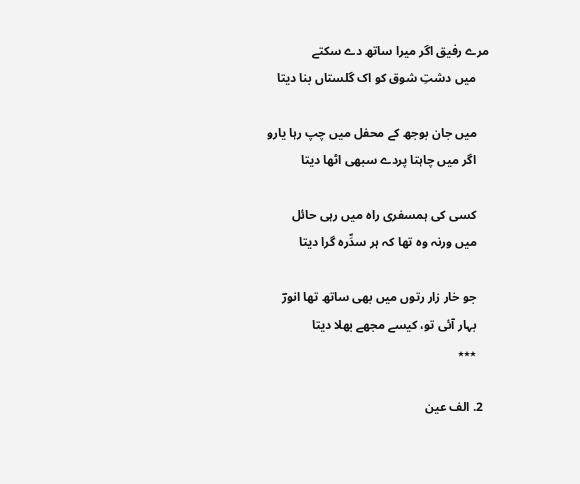مرے رفیق اگر میرا ساتھ دے سکتے
    میں دشتِ شوق کو اک گلستاں بنا دیتا

    میں جان بوجھ کے محفل میں چپ رہا یارو
    اگر میں چاہتا پردے سبھی اٹھا دیتا

    کسی کی ہمسفری راہ میں رہی حائل
    میں ورنہ وہ تھا کہ ہر سدِّرہ گرا دیتا

    جو خار زار رتوں میں بھی ساتھ تھا انورؔ
    بہار آئی تو، کیسے مجھے بھلا دیتا
    ٭٭٭

  2. الف عین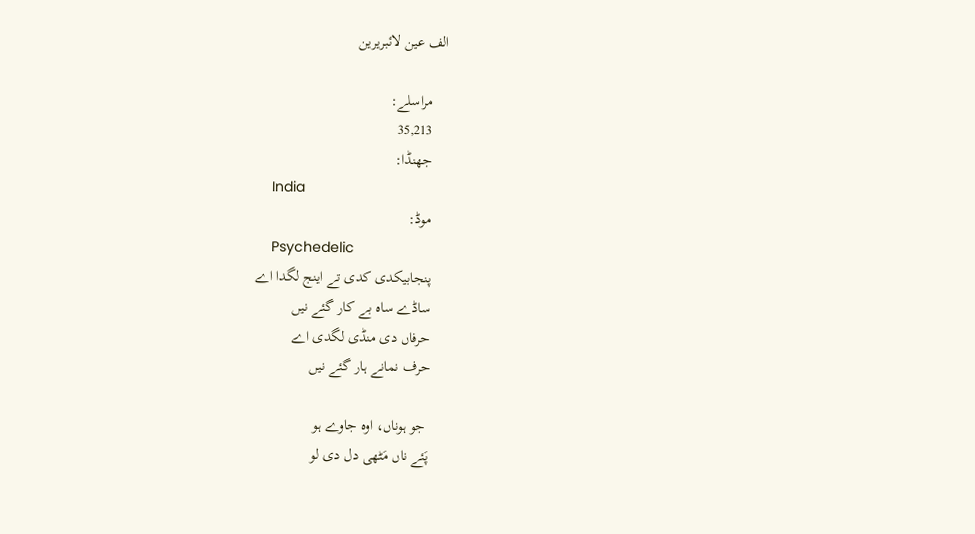الف عین لائبریرین

    مراسلے:
    35,213
    جھنڈا:
    India
    موڈ:
    Psychedelic
    پنجابیکدی کدی تے اینج لگدا اے
    ساڈے ساہ بے کار گئے نیں
    حرفاں دی منڈی لگدی اے
    حرف نمانے ہار گئے نیں

     جو ہوناں، اوہ جاوے ہو
    پَئے ناں مَٹھی دل دی لو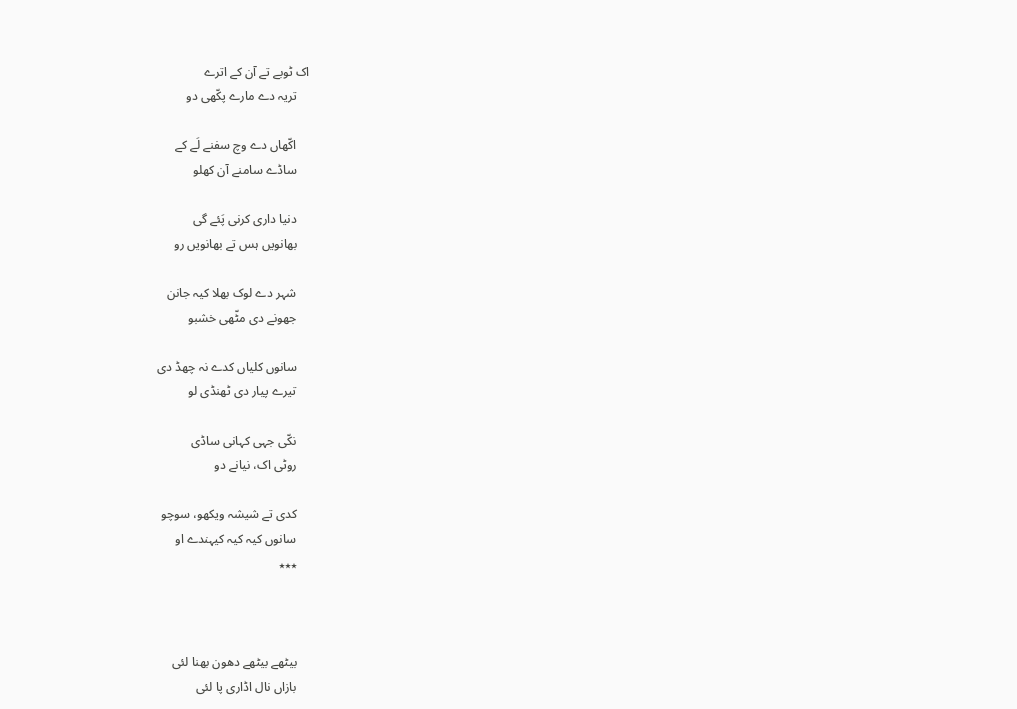اک ٹوبے تے آن کے اترے
    تریہ دے مارے پکّھی دو

    اکّھاں دے وچ سفنے لَے کے
    ساڈے سامنے آن کھلو

    دنیا داری کرنی پَئے گی
    بھانویں ہس تے بھانویں رو

    شہر دے لوک بھلا کیہ جانن
    جھونے دی مٹّھی خشبو

    سانوں کلیاں کدے نہ چھڈ دی
    تیرے پیار دی ٹھنڈی لو

    نکّی جہی کہانی ساڈی
    روٹی اک، نیانے دو

    کدی تے شیشہ ویکھو، سوچو
    سانوں کیہ کیہ کیہندے او
    ٭٭٭



    بیٹھے بیٹھے دھون بھنا لئی
    بازاں نال اڈاری پا لئی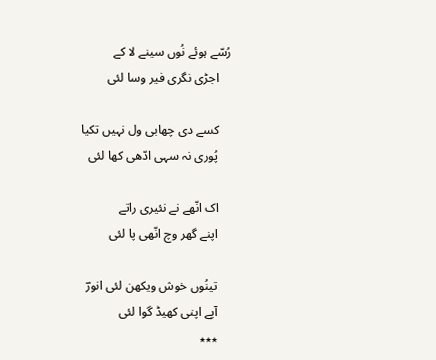رُسّے ہوئے نُوں سینے لا کے
    اجڑی نگری فیر وسا لئی

    کسے دی چھابی ول نہیں تکیا
    پُوری نہ سہی ادّھی کھا لئی

    اک انّھے نے نئیری راتے
    اپنے گھر وچ انّھی پا لئی

    تینُوں خوش ویکھن لئی انورؔ
    آپے اپنی کھیڈ گوا لئی
    ٭٭٭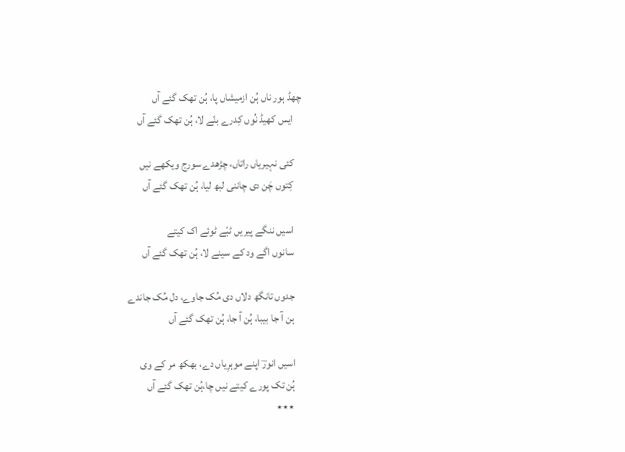چھڈ ہور ناں ہُن ازمیشاں پا، ہُن تھک گئے آں
    ایس کھیڈ نُوں کِدرے بنّے لا، ہُن تھک گئے آں

    کئی نہیریاں راتاں، چڑھدے سورج ویکھے نیں
    کِتوں چَن دی چاننی لبھ لیا، ہُن تھک گئے آں

    اسیں ننگے پیریں ٹبّے ٹوئے اک کیتے
    سانوں اگے ود کے سینے لا، ہُن تھک گئے آں

    جدوں تانگھ دلاں دی مُک جاوے، دل مُک جاندے
    ہن آ جا بیبا، ہُن آ جا، ہُن تھک گئے آں

    اسیں انورؔ اپنے موہرِیاں دے، بھکھ مر کے وی
    ہُن تک پورے کیتے نیں چا،ہُن تھک گئے آں
    ٭٭٭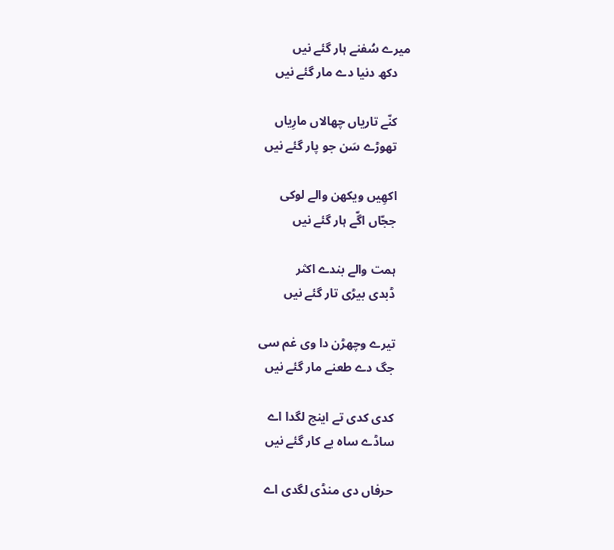میرے سُفنے ہار گئے نیں
    دکھ دنیا دے مار گئے نیں

    کنّے تاریاں چھالاں مارِیاں
    تھوڑے سَن جو پار گئے نیں

    اکھِیں ویکھن والے لوکی
    ججّاں اگّے ہار گئے نیں

    ہمت والے بندے اکثر
    ڈبدی بیڑی تار گئے نیں

    تیرے وچھڑن دا وی غم سی
    جگ دے طعنے مار گئے نیں

    کدی کدی تے اینج لگدا اے
    ساڈے ساہ بے کار گئے نیں

    حرفاں دی منڈی لگدی اے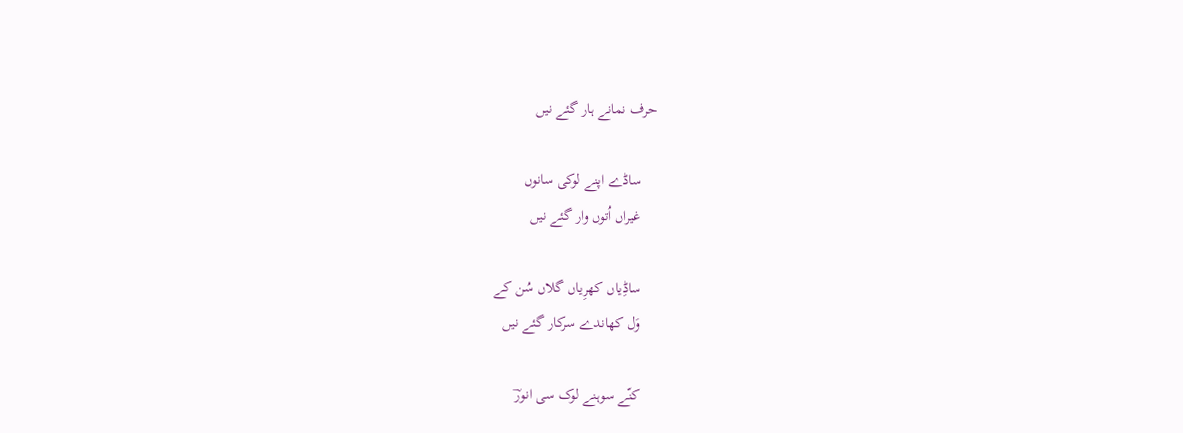حرف نمانے ہار گئے نیں

    ساڈے اپنے لوکی سانوں
    غیراں اُتوں وار گئے نیں

    ساڈِیاں کھرِیاں گلاں سُن کے
    وَل کھاندے سرکار گئے نیں

    کنّے سوہنے لوک سی انورؔ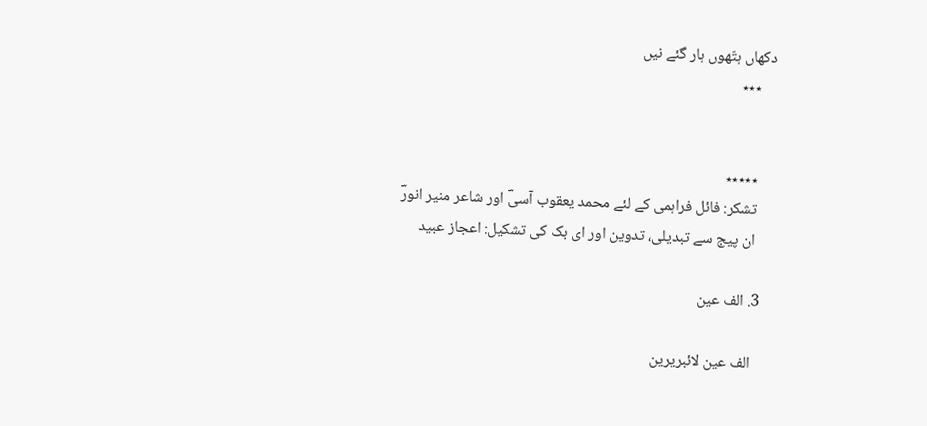دکھاں ہتّھوں ہار گئے نیں
    ٭٭٭


    ٭٭٭٭٭
    تشکر: فائل فراہمی کے لئے محمد یعقوب آسیؔ اور شاعر منیر انورؔ
    ان پیج سے تبدیلی، تدوین اور ای بک کی تشکیل: اعجاز عبید

  3. الف عین

    الف عین لائبریرین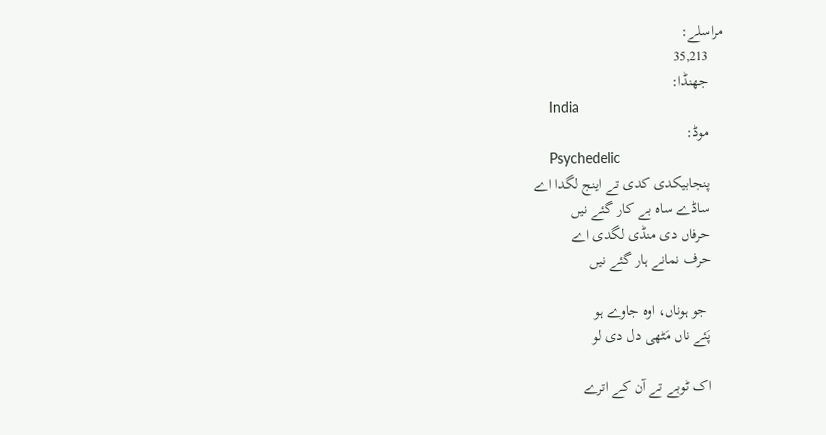مراسلے:
    35,213
    جھنڈا:
    India
    موڈ:
    Psychedelic
    پنجابیکدی کدی تے اینج لگدا اے
    ساڈے ساہ بے کار گئے نیں
    حرفاں دی منڈی لگدی اے
    حرف نمانے ہار گئے نیں

     جو ہوناں، اوہ جاوے ہو
    پَئے ناں مَٹھی دل دی لو

    اک ٹوبے تے آن کے اترے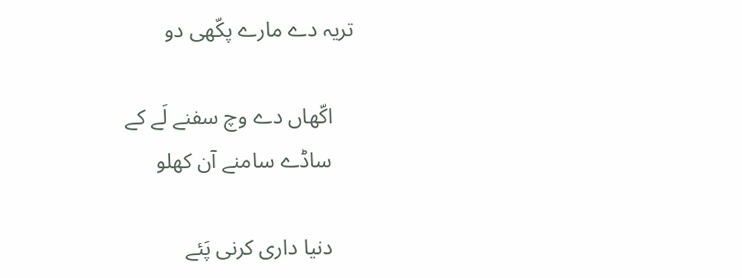تریہ دے مارے پکّھی دو

    اکّھاں دے وچ سفنے لَے کے
    ساڈے سامنے آن کھلو

    دنیا داری کرنی پَئے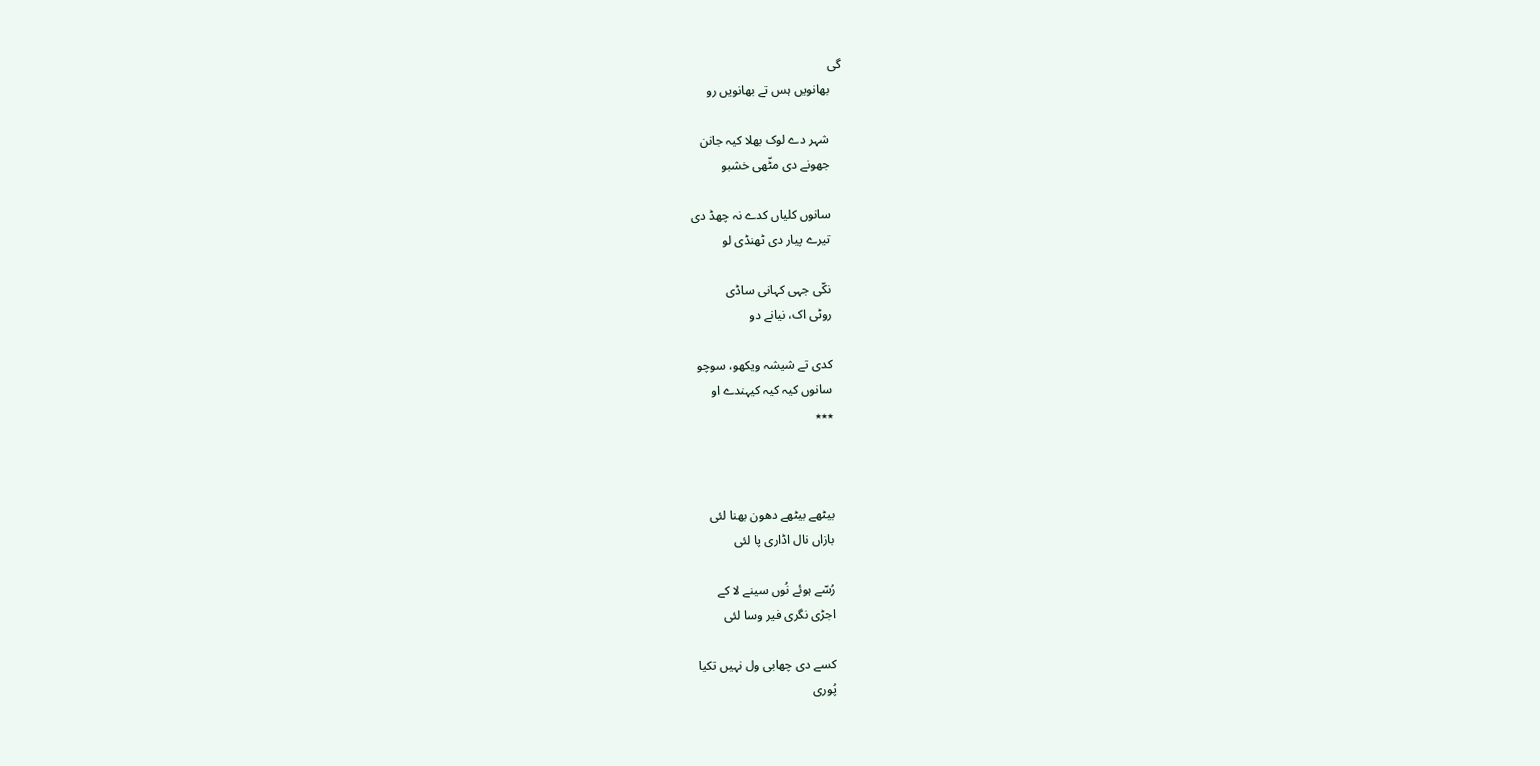گی
    بھانویں ہس تے بھانویں رو

    شہر دے لوک بھلا کیہ جانن
    جھونے دی مٹّھی خشبو

    سانوں کلیاں کدے نہ چھڈ دی
    تیرے پیار دی ٹھنڈی لو

    نکّی جہی کہانی ساڈی
    روٹی اک، نیانے دو

    کدی تے شیشہ ویکھو، سوچو
    سانوں کیہ کیہ کیہندے او
    ٭٭٭



    بیٹھے بیٹھے دھون بھنا لئی
    بازاں نال اڈاری پا لئی

    رُسّے ہوئے نُوں سینے لا کے
    اجڑی نگری فیر وسا لئی

    کسے دی چھابی ول نہیں تکیا
    پُوری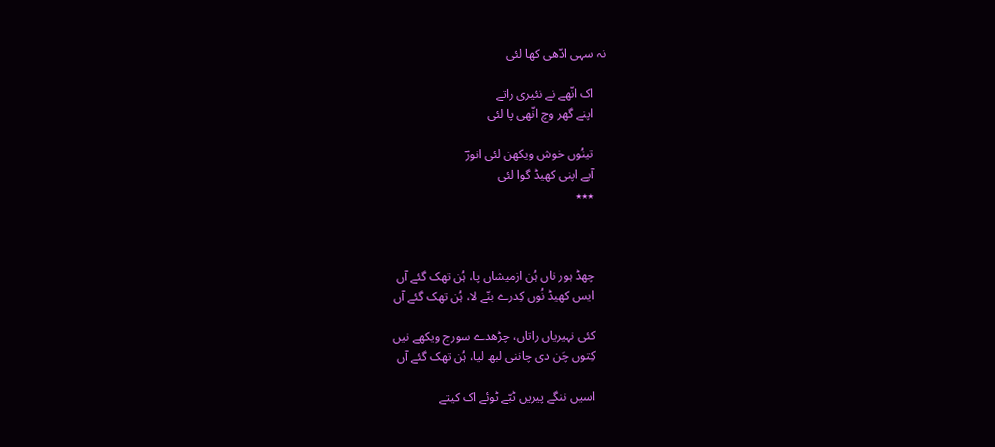نہ سہی ادّھی کھا لئی

    اک انّھے نے نئیری راتے
    اپنے گھر وچ انّھی پا لئی

    تینُوں خوش ویکھن لئی انورؔ
    آپے اپنی کھیڈ گوا لئی
    ٭٭٭



    چھڈ ہور ناں ہُن ازمیشاں پا، ہُن تھک گئے آں
    ایس کھیڈ نُوں کِدرے بنّے لا، ہُن تھک گئے آں

    کئی نہیریاں راتاں، چڑھدے سورج ویکھے نیں
    کِتوں چَن دی چاننی لبھ لیا، ہُن تھک گئے آں

    اسیں ننگے پیریں ٹبّے ٹوئے اک کیتے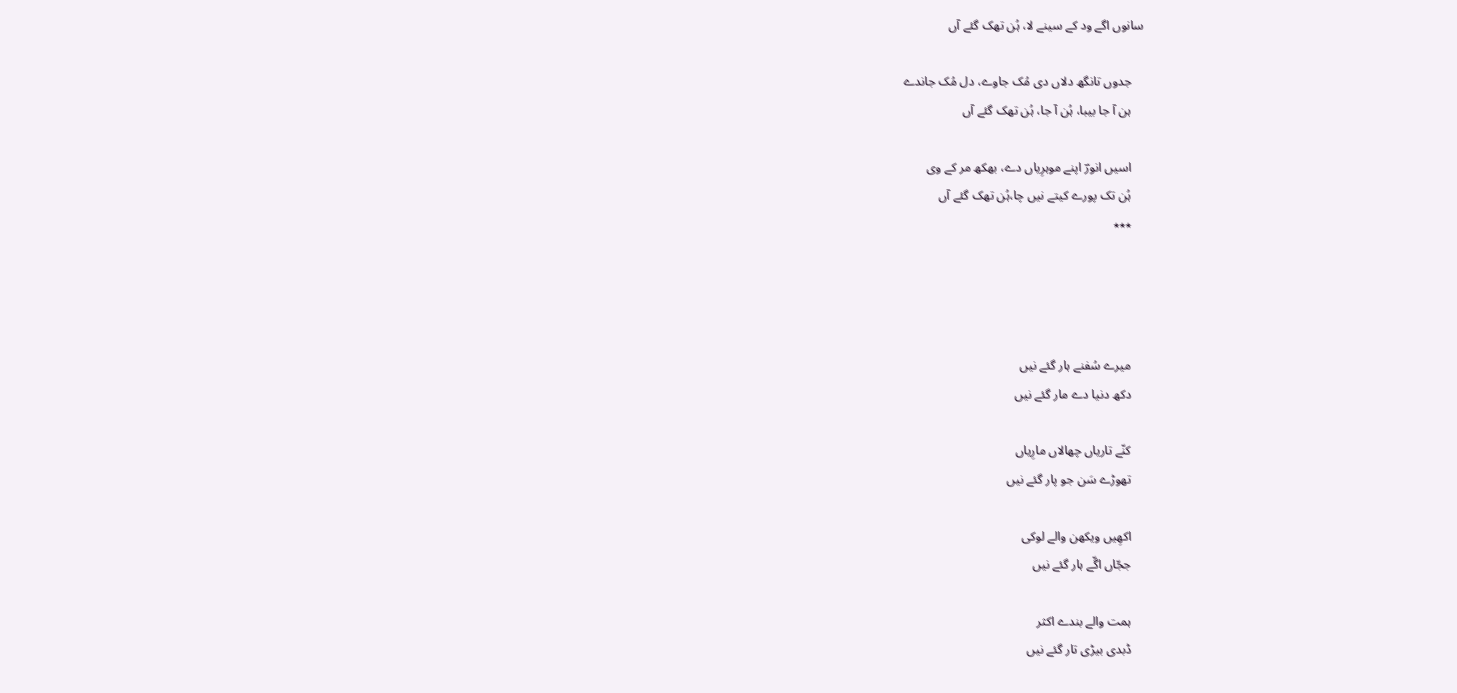سانوں اگے ود کے سینے لا، ہُن تھک گئے آں

    جدوں تانگھ دلاں دی مُک جاوے، دل مُک جاندے
    ہن آ جا بیبا، ہُن آ جا، ہُن تھک گئے آں

    اسیں انورؔ اپنے موہرِیاں دے، بھکھ مر کے وی
    ہُن تک پورے کیتے نیں چا،ہُن تھک گئے آں
    ٭٭٭




    میرے سُفنے ہار گئے نیں
    دکھ دنیا دے مار گئے نیں

    کنّے تاریاں چھالاں مارِیاں
    تھوڑے سَن جو پار گئے نیں

    اکھِیں ویکھن والے لوکی
    ججّاں اگّے ہار گئے نیں

    ہمت والے بندے اکثر
    ڈبدی بیڑی تار گئے نیں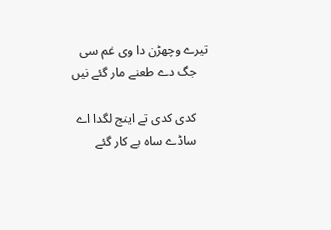تیرے وچھڑن دا وی غم سی
    جگ دے طعنے مار گئے نیں

    کدی کدی تے اینج لگدا اے
    ساڈے ساہ بے کار گئے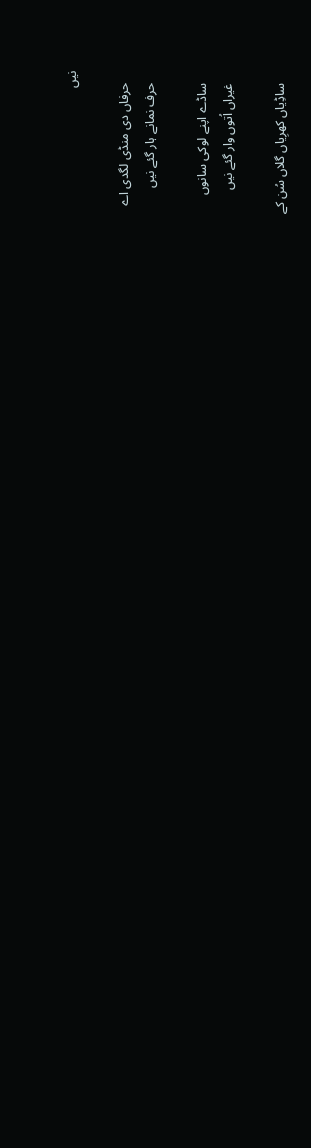نیں

    حرفاں دی منڈی لگدی اے
    حرف نمانے ہار گئے نیں

    ساڈے اپنے لوکی سانوں
    غیراں اُتوں وار گئے نیں

    ساڈِیاں کھرِیاں گلاں سُن کے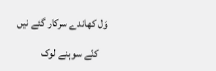وَل کھاندے سرکار گئے نیں

    کنّے سوہنے لوک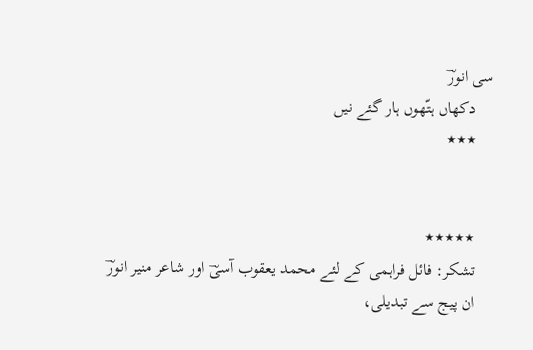سی انورؔ
    دکھاں ہتّھوں ہار گئے نیں
    ٭٭٭


    ٭٭٭٭٭
    تشکر: فائل فراہمی کے لئے محمد یعقوب آسیؔ اور شاعر منیر انورؔ
    ان پیج سے تبدیلی،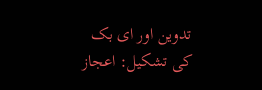تدوین اور ای بک کی تشکیل: اعجاز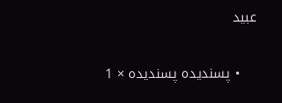عبید

    • پسندیدہ پسندیدہ × 1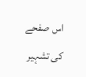اس صفحے کی تشہیر